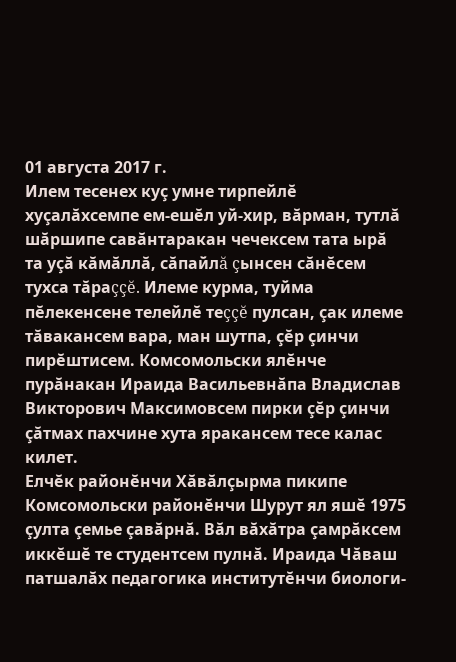01 августа 2017 г.
Илем тесенех куç умне тирпейлĕ хуçалăхсемпе ем-ешĕл уй-хир, вăрман, тутлă шăршипе савăнтаракан чечексем тата ырă та уçă кăмăллă, сăпайлă çынсен сăнĕсем тухса тăраççĕ. Илеме курма, туйма пĕлекенсене телейлĕ теççĕ пулсан, çак илеме тăвакансем вара, ман шутпа, çĕр çинчи пирĕштисем. Комсомольски ялĕнче пурăнакан Ираида Васильевнăпа Владислав Викторович Максимовсем пирки çĕр çинчи çăтмах пахчине хута яракансем тесе калас килет.
Елчĕк районĕнчи Хăвăлçырма пикипе Комсомольски районĕнчи Шурут ял яшĕ 1975 çулта çемье çавăрнă. Вăл вăхăтра çамрăксем иккĕшĕ те студентсем пулнă. Ираида Чăваш патшалăх педагогика институтĕнчи биологи-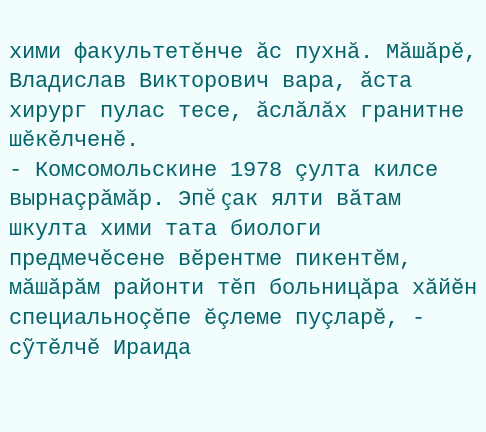хими факультетĕнче ăс пухнă. Мăшăрĕ, Владислав Викторович вара, ăста хирург пулас тесе, ăслăлăх гранитне шĕкĕлченĕ.
- Комсомольскине 1978 çулта килсе вырнаçрăмăр. Эпĕ çак ялти вăтам шкулта хими тата биологи предмечĕсене вĕрентме пикентĕм, мăшăрăм районти тĕп больницăра хăйĕн специальноçĕпе ĕçлеме пуçларĕ, - сỹтĕлчĕ Ираида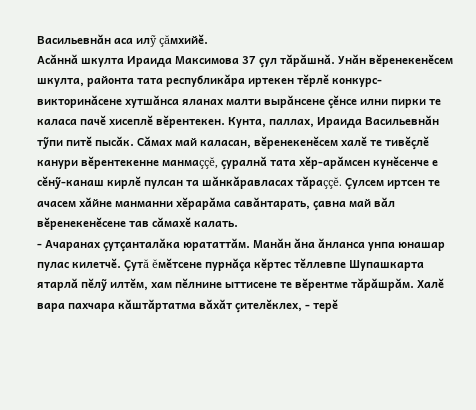Васильевнăн аса илỹ çăмхийĕ.
Асăннă шкулта Ираида Максимова 37 çул тăрăшнă. Унăн вĕренекенĕсем шкулта, районта тата республикăра иртекен тĕрлĕ конкурс-викторинăсене хутшăнса яланах малти вырăнсене çĕнсе илни пирки те каласа пачĕ хисеплĕ вĕрентекен. Кунта, паллах, Ираида Васильевнăн тỹпи питĕ пысăк. Сăмах май каласан, вĕренекенĕсем халĕ те тивĕçлĕ канури вĕрентекенне манмаççĕ, çуралнă тата хĕр-арăмсен кунĕсенче е сĕнỹ-канаш кирлĕ пулсан та шăнкăравласах тăраççĕ. Çулсем иртсен те ачасем хăйне манманни хĕрарăма савăнтарать, çавна май вăл вĕренекенĕсене тав сăмахĕ калать.
- Ачаранах çутçанталăка юрататтăм. Манăн ăна ăнланса унпа юнашар пулас килетчĕ. Çутă ĕмĕтсене пурнăçа кĕртес тĕллевпе Шупашкарта ятарлă пĕлỹ илтĕм, хам пĕлнине ыттисене те вĕрентме тăрăшрăм. Халĕ вара пахчара кăштăртатма вăхăт çителĕклех, - терĕ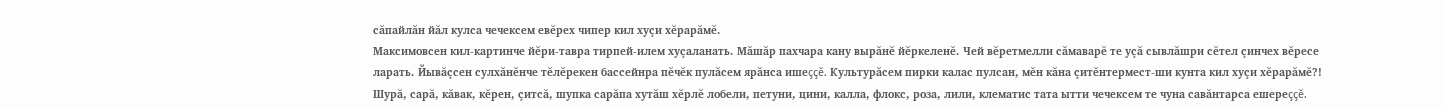сăпайлăн йăл кулса чечексем евĕрех чипер кил хуçи хĕрарăмĕ.
Максимовсен кил-картинче йĕри-тавра тирпей-илем хуçаланать. Мăшăр пахчара кану вырăнĕ йĕркеленĕ. Чей вĕретмелли сăмаварĕ те уçă сывлăшри сĕтел çинчех вĕресе ларать. Йывăçсен сулхăнĕнче тĕлĕрекен бассейнра пĕчĕк пулăсем ярăнса ишеççĕ. Культурăсем пирки калас пулсан, мĕн кăна çитĕнтермест-ши кунта кил хуçи хĕрарăмĕ?! Шурă, сарă, кăвак, кĕрен, çитсă, шупка сарăпа хутăш хĕрлĕ лобели, петуни, цини, калла, флокс, роза, лили, клематис тата ытти чечексем те чуна савăнтарса ешереççĕ.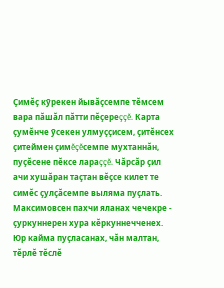Çимĕç кỹрекен йывăçсемпе тĕмсем вара пăшăл пăтти пĕçереççĕ. Карта çумĕнче ỹсекен улмуççисем, çитĕнсех çитеймен çимĕçĕсемпе мухтаннăн, пуçĕсене пĕксе лараççĕ. Чăрсăр çил ачи хушăран таçтан вĕçсе килет те симĕс çулçăсемпе выляма пуçлать.
Максимовсен пахчи яланах чечекре - çуркуннерен хура кĕркуннечченех. Юр кайма пуçласанах, чăн малтан, тĕрлĕ тĕслĕ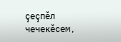çеçпĕл чечекĕсем,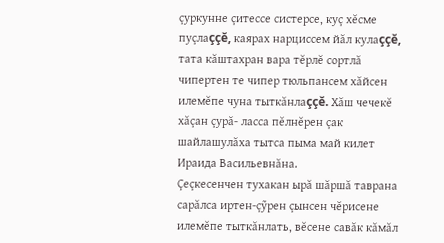çуркунне çитессе систерсе, куç хĕсме пуçлаççĕ, каярах нарциссем йăл кулаççĕ, тата кăштахран вара тĕрлĕ сортлă чипертен те чипер тюльпансем хăйсен илемĕпе чуна тыткăнлаççĕ. Хăш чечекĕ хăçан çурă- ласса пĕлнĕрен çак шайлашулăха тытса пыма май килет Ираида Васильевнăна.
Çеçкесенчен тухакан ырă шăршă таврана сарăлса иртен-çỹрен çынсен чĕрисене илемĕпе тыткăнлать, вĕсене савăк кăмăл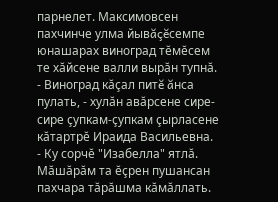парнелет. Максимовсен пахчинче улма йывăçĕсемпе юнашарах виноград тĕмĕсем те хăйсене валли вырăн тупнă.
- Виноград кăçал питĕ ăнса пулать, - хулăн авăрсене сире-сире çупкам-çупкам çырласене кăтартрĕ Ираида Васильевна. - Ку сорчĕ "Изабелла" ятлă. Мăшăрăм та ĕçрен пушансан пахчара тăрăшма кăмăллать.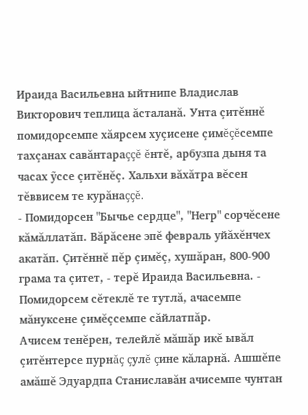Ираида Васильевна ыйтнипе Владислав Викторович теплица ăсталанă. Унта çитĕннĕ помидорсемпе хăярсем хуçисене çимĕçĕсемпе тахçанах савăнтараççĕ ĕнтĕ, арбузпа дыня та часах ỹссе çитĕнĕç. Хальхи вăхăтра вĕсен тĕввисем те курăнаççĕ.
- Помидорсен "Бычье сердце", "Негр" сорчĕсене кăмăллатăп. Вăрăсене эпĕ февраль уйăхĕнчех акатăп. Çитĕннĕ пĕр çимĕç, хушăран, 800-900 грама та çитет, - терĕ Ираида Васильевна. - Помидорсем сĕтеклĕ те тутлă, ачасемпе мăнуксене çимĕçсемпе сăйлатпăр.
Ачисем тенĕрен, телейлĕ мăшăр икĕ ывăл çитĕнтерсе пурнăç çулĕ çине кăларнă. Ашшĕпе амăшĕ Эдуардпа Станиславăн ачисемпе чунтан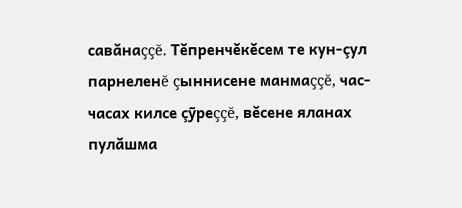савăнаççĕ. Тĕпренчĕкĕсем те кун-çул парнеленĕ çыннисене манмаççĕ, час-часах килсе çỹреççĕ, вĕсене яланах пулăшма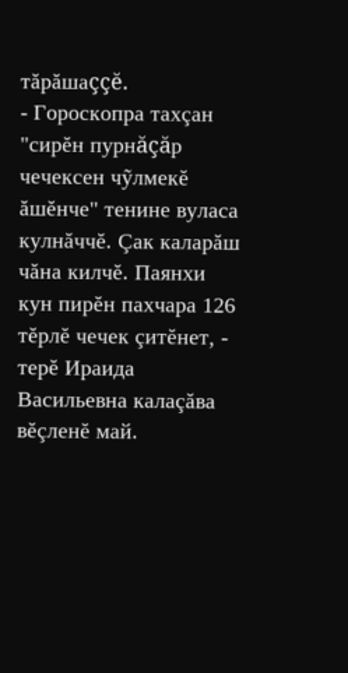тăрăшаççĕ.
- Гороскопра тахçан "сирĕн пурнăçăр чечексен чỹлмекĕ ăшĕнче" тенине вуласа кулнăччĕ. Çак каларăш чăна килчĕ. Паянхи кун пирĕн пахчара 126 тĕрлĕ чечек çитĕнет, - терĕ Ираида Васильевна калаçăва вĕçленĕ май.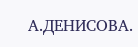А.ДЕНИСОВА.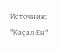Источник: "Каçал Ен"